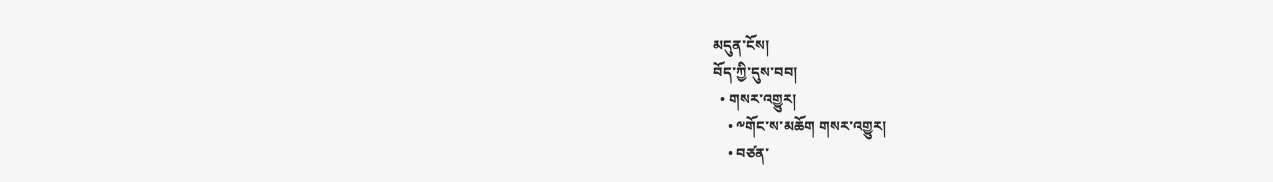མདུན་ངོས།
བོད་ཀྱི་དུས་བབ།
  • གསར་འགྱུར།
    • ༸གོང་ས་མཆོག གསར་འགྱུར།
    • བཙན་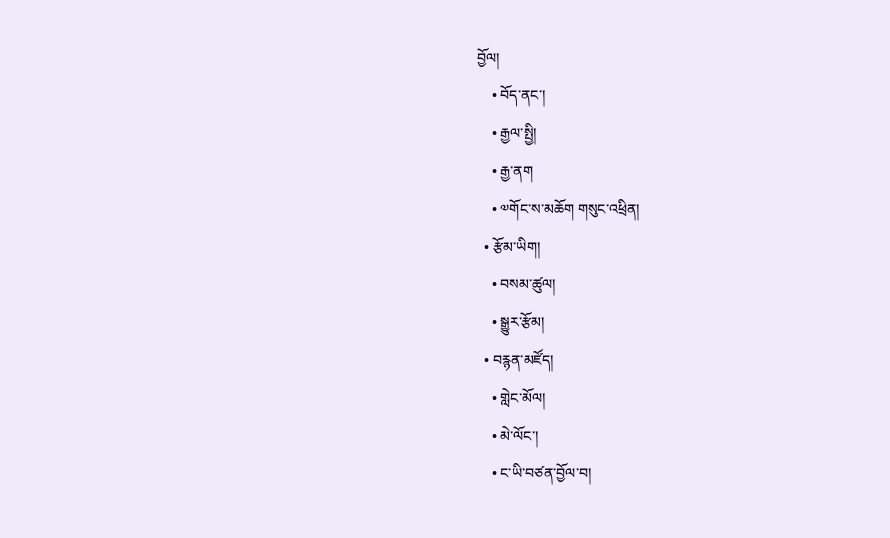བྱོལ།
    • བོད་ནང་།
    • རྒྱལ་སྤྱི།
    • རྒྱ་ནག
    • ༧གོང་ས་མཆོག གསུང་འཕྲིན།
  • རྩོམ་ཡིག།
    • བསམ་ཚུལ།
    • སྒྱུར་རྩོམ།
  • བརྙན་མཛོད།
    • གླེང་མོལ།
    • མེ་ལོང་།
    • ང་ཡི་བཙན་བྱོལ་བ།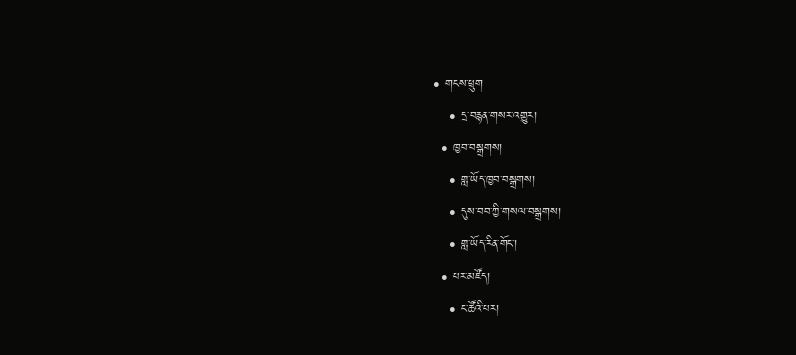• གངས་ཕྲུག
    • དྲ་བརྙན་གསར་འགྱུར།
  • ཁྱབ་བསྒྲགས།
    • གླ་ཡོད་ཁྱབ་བསྒྲགས།
    • དུས་བབ་ཀྱི་གསལ་བསྒྲགས།
    • གླ་ཡོད་རིན་གོང་།
  • པར་མཛོད།
    • ང་ཚོའི་པར།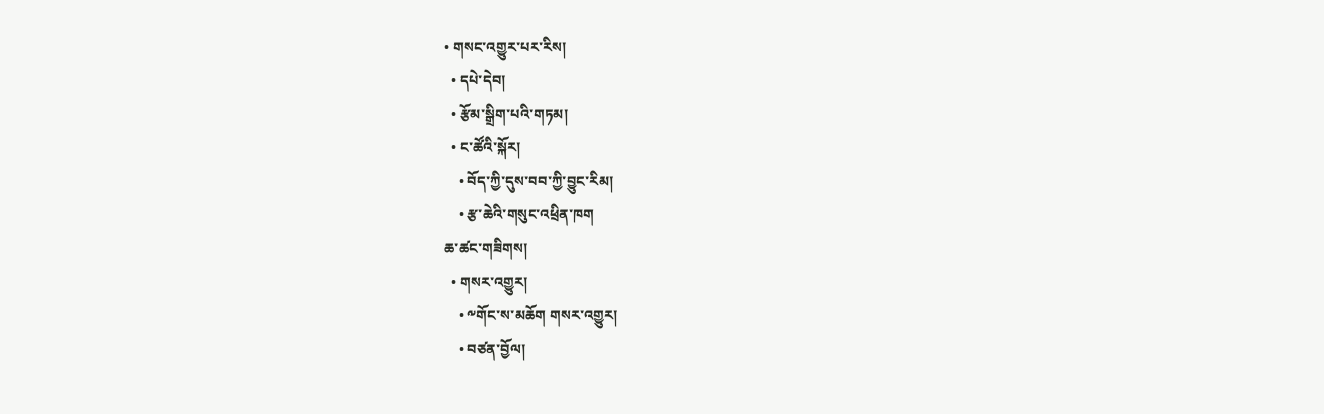• གསང་འགྱུར་པར་རིས།
  • དཔེ་དེབ།
  • རྩོམ་སྒྲིག་པའི་གཏམ།
  • ང་ཚོའི་སྐོར།
    • བོད་ཀྱི་དུས་བབ་ཀྱི་བྱུང་རིམ།
    • རྩ་ཆེའི་གསུང་འཕྲིན་ཁག
ཆ་ཚང་གཟིགས།
  • གསར་འགྱུར།
    • ༸གོང་ས་མཆོག གསར་འགྱུར།
    • བཙན་བྱོལ།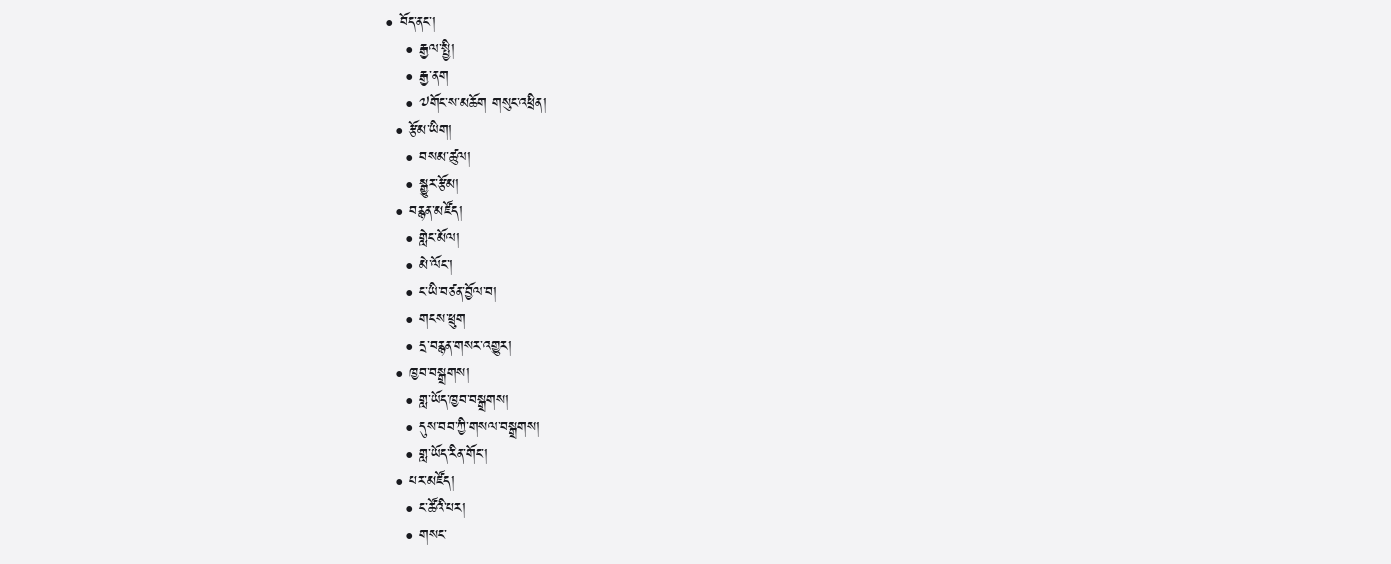• བོད་ནང་།
    • རྒྱལ་སྤྱི།
    • རྒྱ་ནག
    • ༧གོང་ས་མཆོག གསུང་འཕྲིན།
  • རྩོམ་ཡིག།
    • བསམ་ཚུལ།
    • སྒྱུར་རྩོམ།
  • བརྙན་མཛོད།
    • གླེང་མོལ།
    • མེ་ལོང་།
    • ང་ཡི་བཙན་བྱོལ་བ།
    • གངས་ཕྲུག
    • དྲ་བརྙན་གསར་འགྱུར།
  • ཁྱབ་བསྒྲགས།
    • གླ་ཡོད་ཁྱབ་བསྒྲགས།
    • དུས་བབ་ཀྱི་གསལ་བསྒྲགས།
    • གླ་ཡོད་རིན་གོང་།
  • པར་མཛོད།
    • ང་ཚོའི་པར།
    • གསང་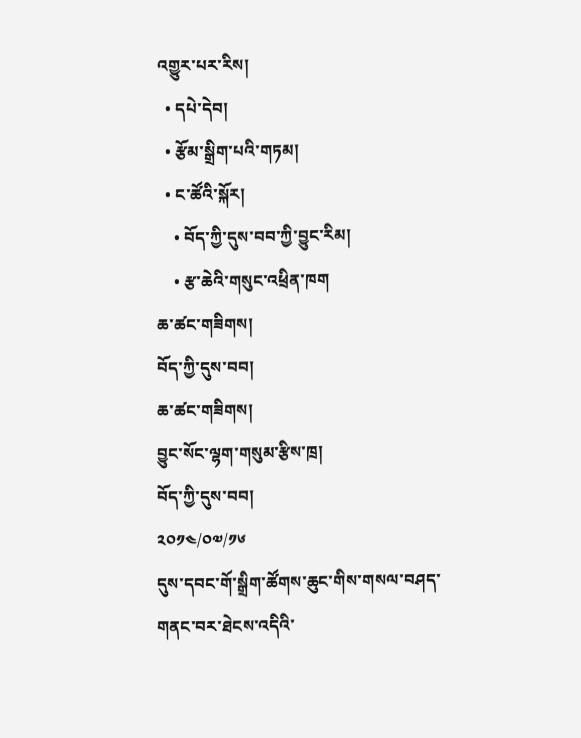འགྱུར་པར་རིས།
  • དཔེ་དེབ།
  • རྩོམ་སྒྲིག་པའི་གཏམ།
  • ང་ཚོའི་སྐོར།
    • བོད་ཀྱི་དུས་བབ་ཀྱི་བྱུང་རིམ།
    • རྩ་ཆེའི་གསུང་འཕྲིན་ཁག
ཆ་ཚང་གཟིགས།
བོད་ཀྱི་དུས་བབ།
ཆ་ཚང་གཟིགས།
བྱུང་སོང་ལྷག་གསུམ་རྩིས་ཁྲ།
བོད་ཀྱི་དུས་བབ།
༢༠༡༤/༠༧/༡༦
དུས་དབང་གོ་སྒྲིག་ཚོགས་ཆུང་གིས་གསལ་བཤད་གནང་བར་ཐེངས་འདིའི་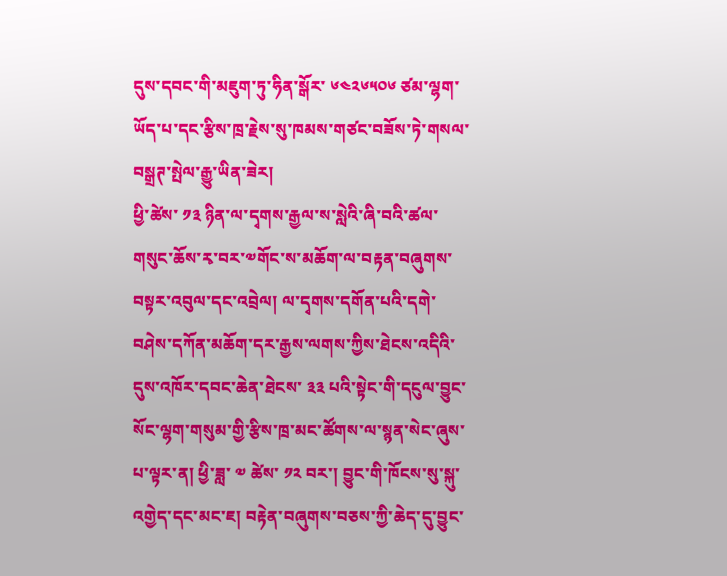དུས་དབང་གི་མཇུག་ཏུ་ཧིན་སྒོར་ ༦༤༢༦༥༠༦ ཙམ་ལྷག་ཡོད་པ་དང་རྩིས་ཁྲ་རྗེས་སུ་ཁམས་གཙང་བཟོས་ཏེ་གསལ་བསྒྲཊ་སྤེལ་རྒྱུ་ཡིན་ཟེར།
ཕྱི་ཚེས་ ༡༣ ཉིན་ལ་དྭགས་རྒྱལ་ས་སླེའི་ཞི་བའི་ཚལ་གསུང་ཆོས་རྭ་བར་༧གོང་ས་མཆོག་ལ་བརྟན་བཞུགས་བསྟར་འབུལ་དང་འབྲེལ། ལ་དྭགས་དགོན་པའི་དགེ་བཤེས་དཀོན་མཆོག་དར་རྒྱས་ལགས་ཀྱིས་ཐེངས་འདིའི་དུས་འཁོར་དབང་ཆེན་ཐེངས་ ༣༣ པའི་སྟེང་གི་དངུལ་བྱུང་སོང་ལྷག་གསུམ་གྱི་རྩིས་ཁྲ་མང་ཚོགས་ལ་སྙན་སེང་ཞུས་པ་ལྟར་ན། ཕྱི་ཟླ་ ༧ ཚེས་ ༡༢ བར་། བྱུང་གི་ཁོངས་སུ་སྐུ་འགྱེད་དང་མང་ཇ། བརྟེན་བཞུགས་བཅས་ཀྱི་ཆེད་དུ་བྱུང་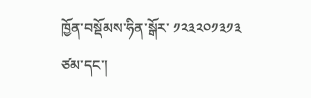ཁྱོན་བསྡོམས་ཧིན་སྒོར་ ༡༢༣༢༠༡༣༡༣ ཙམ་དང་།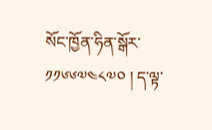སོང་ཁྱོན་ཧིན་སྒོར་ ༡༡༦༦༧༤༨༧༠ ། ད་ལྟ་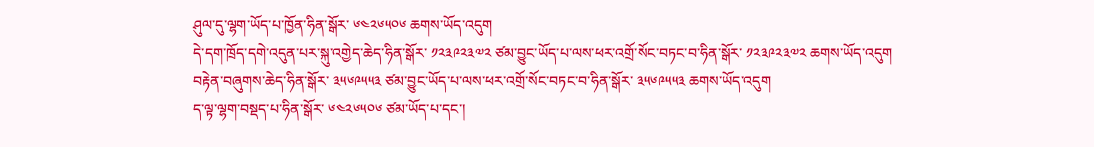ཤུལ་དུ་ལྷག་ཡོད་པ་ཁྱོན་ཧིན་སྒོར་ ༦༤༢༦༥༠༦ ཆགས་ཡོད་འདུག
དེ་དག་ཁྲོད་དགེ་འདུན་པར་སྐུ་འགྱེད་ཆེད་ཧིན་སྒོར་ ༡༢༣༩༢༣༧༢ ཙམ་བྱུང་ཡོད་པ་ལས་ཕར་འགྲོ་སོང་བཏང་བ་ཧིན་སྒོར་ ༡༢༣༩༢༣༧༢ ཆགས་ཡོད་འདུག
བརྟེན་བཞུགས་ཆེད་ཧིན་སྒོར་ ༣༥༦༩༥༥༣ ཙམ་བྱུང་ཡོད་པ་ལས་ཕར་འགྲོ་སོང་བཏང་བ་ཧིན་སྒོར་ ༣༥༦༩༥༥༣ ཆགས་ཡོད་འདུག
ད་ལྟ་ལྷག་བསྡད་པ་ཧིན་སྒོར་ ༦༤༢༦༥༠༦ ཙམ་ཡོད་པ་དང་།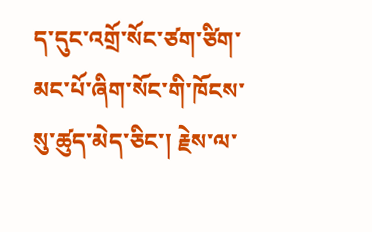ད་དུང་འགྲོ་སོང་ཙག་ཙིག་མང་པོ་ཞིག་སོང་གི་ཁོངས་སུ་ཚུད་མེད་ཅིང་། རྗེས་ལ་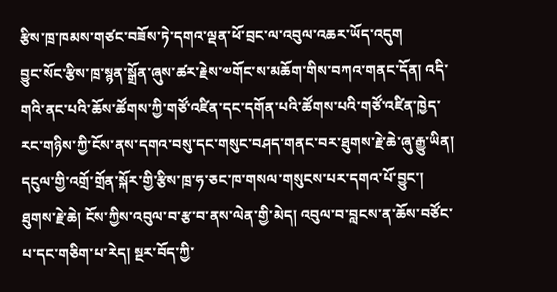རྩིས་ཁྲ་ཁམས་གཙང་བཟོས་ཏེ་དགའ་ལྡན་ཕོ་བྲང་ལ་འབུལ་འཆར་ཡོད་འདུག
བྱུང་སོང་རྩིས་ཁྲ་སྙན་སྒྲོན་ཞུས་ཚར་རྗེས་༧གོང་ས་མཆོག་གིས་བཀའ་གནང་དོན། འདི་གའི་ནང་པའི་ཆོས་ཚོགས་ཀྱི་གཙོ་འཛིན་དང་དགོན་པའི་ཚོགས་པའི་གཙོ་འཛིན་ཁྱེད་རང་གཉིས་ཀྱི་ངོས་ནས་དགའ་བསུ་དང་གསུང་བཤད་གནང་བར་ཐུགས་རྗེ་ཆེ་ཞུ་རྒྱུ་ཡིན། དངུལ་གྱི་འགྲོ་གྲོན་སྐོར་གྱི་རྩིས་ཁྲ་ཧ་ཅང་ཁ་གསལ་གསུངས་པར་དགའ་པོ་བྱུང་། ཐུགས་རྗེ་ཆེ། ངོས་ཀྱིས་འབུལ་བ་རྩ་བ་ནས་ལེན་གྱི་མེད། འབུལ་བ་བླངས་ན་ཆོས་བཙོང་པ་དང་གཅིག་པ་རེད། སྔར་བོད་ཀྱི་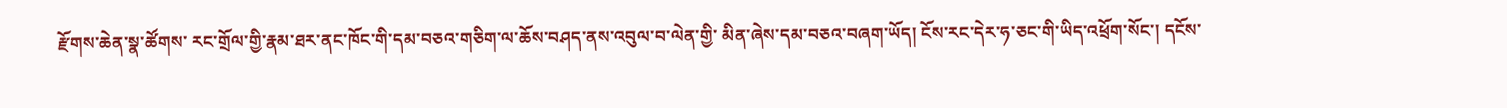རྫོགས་ཆེན་སྣ་ཚོགས་ རང་གྲོལ་གྱི་རྣམ་ཐར་ནང་ཁོང་གི་དམ་བཅའ་གཅིག་ལ་ཆོས་བཤད་ནས་འབུལ་བ་ལེན་གྱི་ མིན་ཞེས་དམ་བཅའ་བཞག་ཡོད། ངོས་རང་དེར་ཧ་ཅང་གི་ཡིད་འཕྲོག་སོང་། དངོས་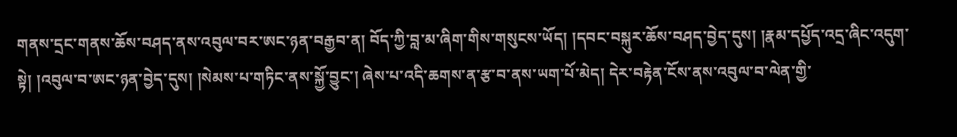གནས་དྲང་གནས་ཆོས་བཤད་ནས་འབུལ་བར་ཨང་ཉན་བརྒྱབ་ན། བོད་ཀྱི་བླ་མ་ཞིག་གིས་གསུངས་ཡོད། །དབང་བསྐུར་ཆོས་བཤད་བྱེད་དུས། །རྣམ་དཔྱོད་འདྲ་ཞིང་འདུག་སྟེ། །འབུལ་བ་ཨང་ཉན་བྱེད་དུས། །སེམས་པ་གཏིང་ནས་སྐྱོ་བྱུང་། ཞེས་པ་འདི་ཆགས་ན་རྩ་བ་ནས་ཡག་པོ་མེད། དེར་བརྟེན་ངོས་ནས་འབུལ་བ་ལེན་གྱི་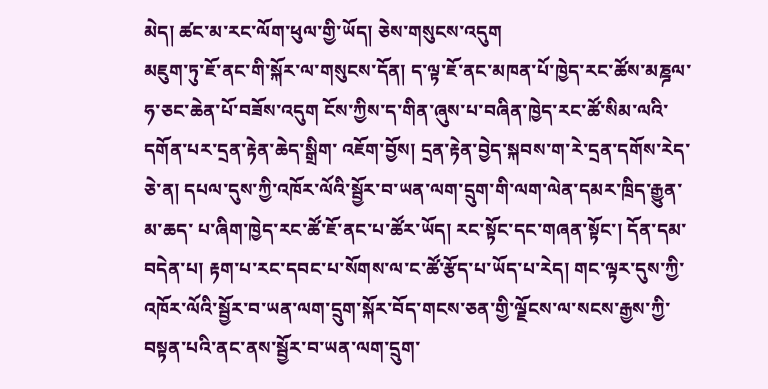མེད། ཚང་མ་རང་ལོག་ཕུལ་གྱི་ཡོད། ཅེས་གསུངས་འདུག
མཇུག་ཏུ་ཇོ་ནང་གི་སྐོར་ལ་གསུངས་དོན། ད་ལྟ་ཇོ་ནང་མཁན་པོ་ཁྱེད་རང་ཚོས་མཎྜལ་ཧ་ཅང་ཆེན་པོ་བཟོས་འདུག ངོས་ཀྱིས་ད་གིན་ཞུས་པ་བཞིན་ཁྱེད་རང་ཚོ་སིམ་ལའི་དགོན་པར་དྲན་རྟེན་ཆེད་སྒྲིག་ འཇོག་བྱོས། དྲན་རྟེན་བྱེད་སྐབས་ག་རེ་དྲན་དགོས་རེད་ཅེ་ན། དཔལ་དུས་ཀྱི་འཁོར་ལོའི་སྦྱོར་བ་ཡན་ལག་དྲུག་གི་ལག་ལེན་དམར་ཁྲིད་རྒྱུན་མ་ཆད་ པ་ཞིག་ཁྱེད་རང་ཚོ་ཇོ་ནང་པ་ཚོར་ཡོད། རང་སྟོང་དང་གཞན་སྟོང་། དོན་དམ་བདེན་པ། རྟག་པ་རང་དབང་པ་སོགས་ལ་ང་ཚོ་རྩོད་པ་ཡོད་པ་རེད། གང་ལྟར་དུས་ཀྱི་འཁོར་ལོའི་སྦྱོར་བ་ཡན་ལག་དྲུག་སྐོར་བོད་གངས་ཅན་གྱི་ལྗོངས་ལ་སངས་རྒྱས་ཀྱི་བསྟན་པའི་ནང་ནས་སྦྱོར་བ་ཡན་ལག་དྲུག་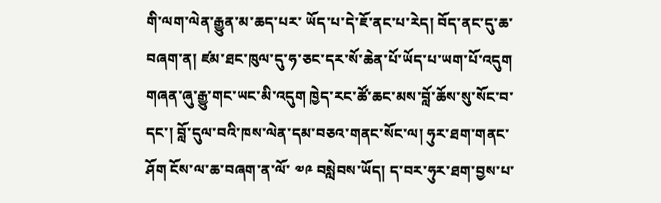གི་ལག་ལེན་རྒྱུན་མ་ཆད་པར་ ཡོད་པ་དེ་ཇོ་ནང་པ་རེད། བོད་ནང་དུ་ཆ་བཞག་ན། ཛམ་ཐང་ཁུལ་དུ་ཧ་ཅང་དར་སོ་ཆེན་པོ་ཡོད་པ་ཡག་པོ་འདུག གཞན་ཞུ་རྒྱུ་གང་ཡང་མི་འདུག ཁྱེད་རང་ཚོ་ཆང་མས་བློ་ཆོས་སུ་སོང་བ་དང་། བློ་དུལ་བའི་ཁས་ལེན་དམ་བཅའ་གནང་སོང་ལ། ཧུར་ཐག་གནང་ཤོག ངོས་ལ་ཆ་བཞག་ན་ལོ་ ༧༩ བསླེབས་ཡོད། ད་བར་ཧུར་ཐག་བྱས་པ་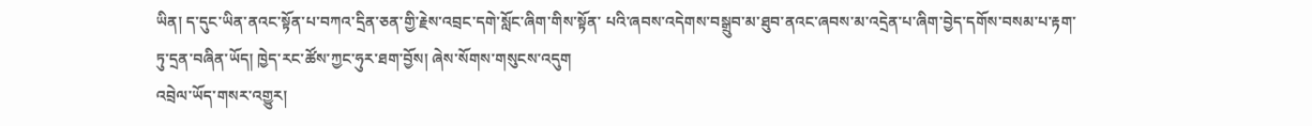ཡིན། ད་དུང་ཡིན་ནའང་སྟོན་པ་བཀའ་དྲིན་ཅན་གྱི་རྗེས་འབྲང་དགེ་སློང་ཞིག་གིས་སྟོན་ པའི་ཞབས་འདེགས་བསྒྲུབ་མ་ཐུབ་ནའང་ཞབས་མ་འདྲེན་པ་ཞིག་བྱེད་དགོས་བསམ་པ་རྟག་ཏུ་དྲན་བཞིན་ཡོད། ཁྱེད་རང་ཚོས་ཀྱང་ཧུར་ཐག་བྱོས། ཞེས་སོགས་གསུངས་འདུག
འབྲེལ་ཡོད་གསར་འགྱུར།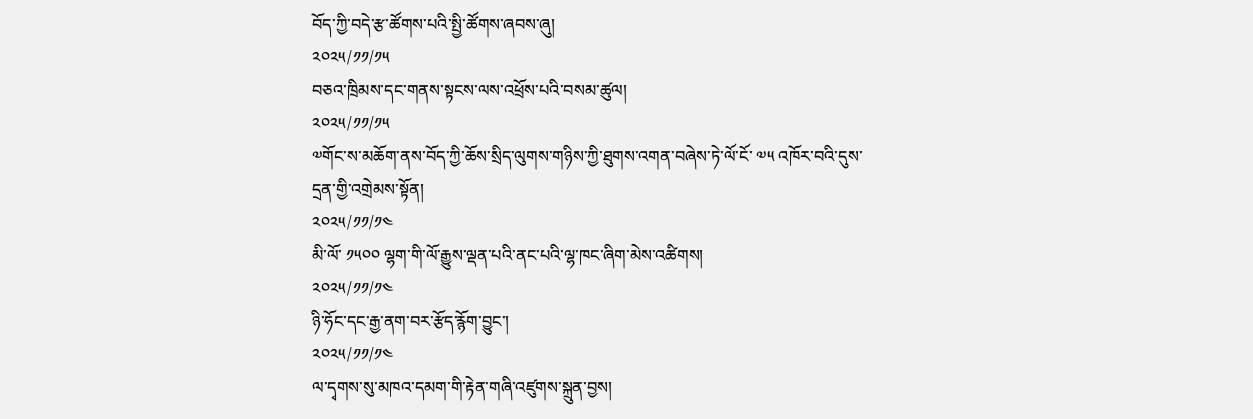བོད་ཀྱི་བདེ་རྩ་ཚོགས་པའི་སྤྱི་ཚོགས་ཞབས་ཞུ།
༢༠༢༥/༡༡/༡༥
བཅའ་ཁྲིམས་དང་གནས་སྟངས་ལས་འཕྲོས་པའི་བསམ་ཚུལ།
༢༠༢༥/༡༡/༡༥
༧གོང་ས་མཆོག་ནས་བོད་ཀྱི་ཆོས་སྲིད་ལུགས་གཉིས་ཀྱི་ཐུགས་འགན་བཞེས་ཏེ་ལོ་ངོ་ ༧༥ འཁོར་བའི་དུས་དྲན་གྱི་འགྲེམས་སྟོན།
༢༠༢༥/༡༡/༡༤
མི་ལོ་ ༡༥༠༠ ལྷག་གི་ལོ་རྒྱུས་ལྡན་པའི་ནང་པའི་ལྷ་ཁང་ཞིག་མེས་འཚིགས།
༢༠༢༥/༡༡/༡༤
ཉི་ཧོང་དང་རྒྱ་ནག་བར་རྩོད་རྙོག་བྱུང་།
༢༠༢༥/༡༡/༡༤
ལ་དྭགས་སུ་མཁའ་དམག་གི་རྟེན་གཞི་འཛུགས་སྐྲུན་བྱས།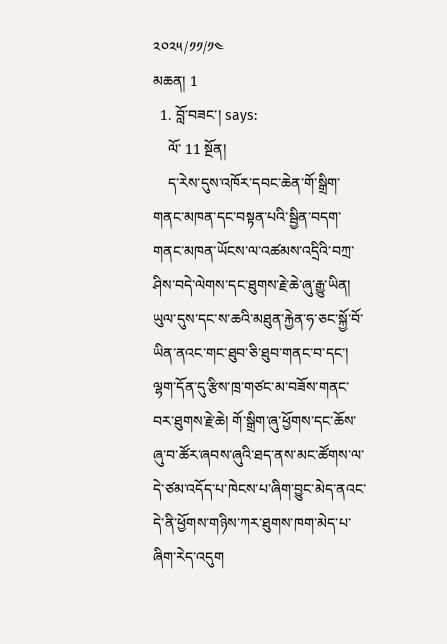༢༠༢༥/༡༡/༡༤
མཆན། 1
  1. བློ་བཟང་། says:
    ལོ་ 11 སྔོན།
    ད་རེས་དུས་འཁོར་དབང་ཆེན་གོ་སྒྲིག་གནང་མཁན་དང་བསྟན་པའི་སྦྱིན་བདག་གནང་མཁན་ཡོངས་ལ་འཚམས་འདྲིའི་བཀྲ་ཤིས་བདེ་ལེགས་དང་ཐུགས་རྗེ་ཆེ་ཞུ་རྒྱུ་ཡིན། ཡུལ་དུས་དང་ས་ཆའི་མཐུན་རྐྱེན་ཧ་ཅང་སྐྱོ་བོ་ཡིན་ནའང་གང་ཐུབ་ཅི་ཐུབ་གནང་བ་དང་། ལྷག་དོན་དུ་རྩིས་ཁྲ་གཙང་མ་བཟོས་གནང་བར་ཐུགས་རྗེ་ཆེ། གོ་སྒྲིག་ཞུ་ཕྱོགས་དང་ཆོས་ཞུ་བ་ཚོར་ཞབས་ཞུའི་ཐད་ནས་མང་ཚོགས་ལ་དེ་ཙམ་འདོད་པ་ཁེངས་པ་ཞིག་བྱུང་མེད་ནའང་དེ་ནི་ཕྱོགས་གཉིས་ཀར་ཐུགས་ཁག་མེད་པ་ཞིག་རེད་འདུག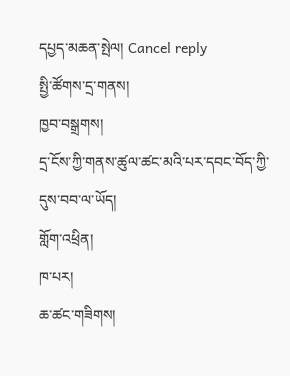དཔྱད་མཆན་སྤེལ། Cancel reply
སྤྱི་ཚོགས་དྲ་གནས།
ཁྱབ་བསྒྲགས།
དྲ་ངོས་ཀྱི་གནས་ཚུལ་ཚང་མའི་པར་དབང་བོད་ཀྱི་དུས་བབ་ལ་ཡོད།
གློག་འཕྲིན།
ཁ་པར།
ཆ་ཚང་གཟིགས།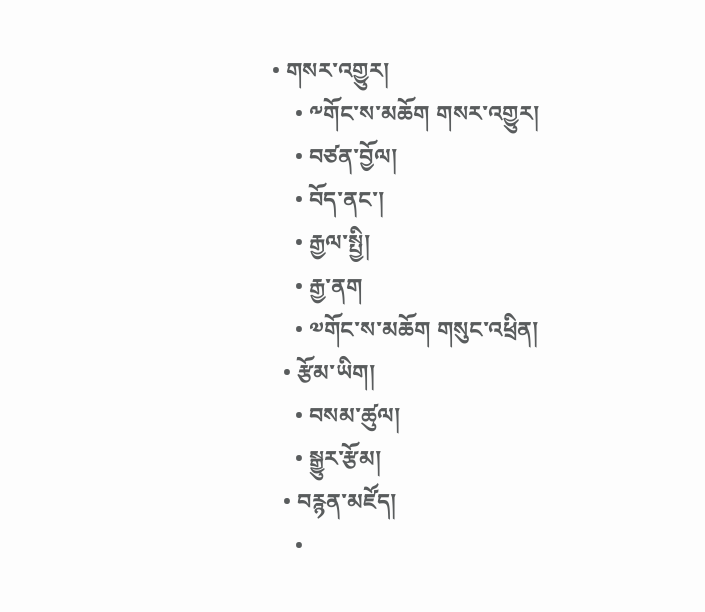• གསར་འགྱུར།
    • ༸གོང་ས་མཆོག གསར་འགྱུར།
    • བཙན་བྱོལ།
    • བོད་ནང་།
    • རྒྱལ་སྤྱི།
    • རྒྱ་ནག
    • ༧གོང་ས་མཆོག གསུང་འཕྲིན།
  • རྩོམ་ཡིག།
    • བསམ་ཚུལ།
    • སྒྱུར་རྩོམ།
  • བརྙན་མཛོད།
    •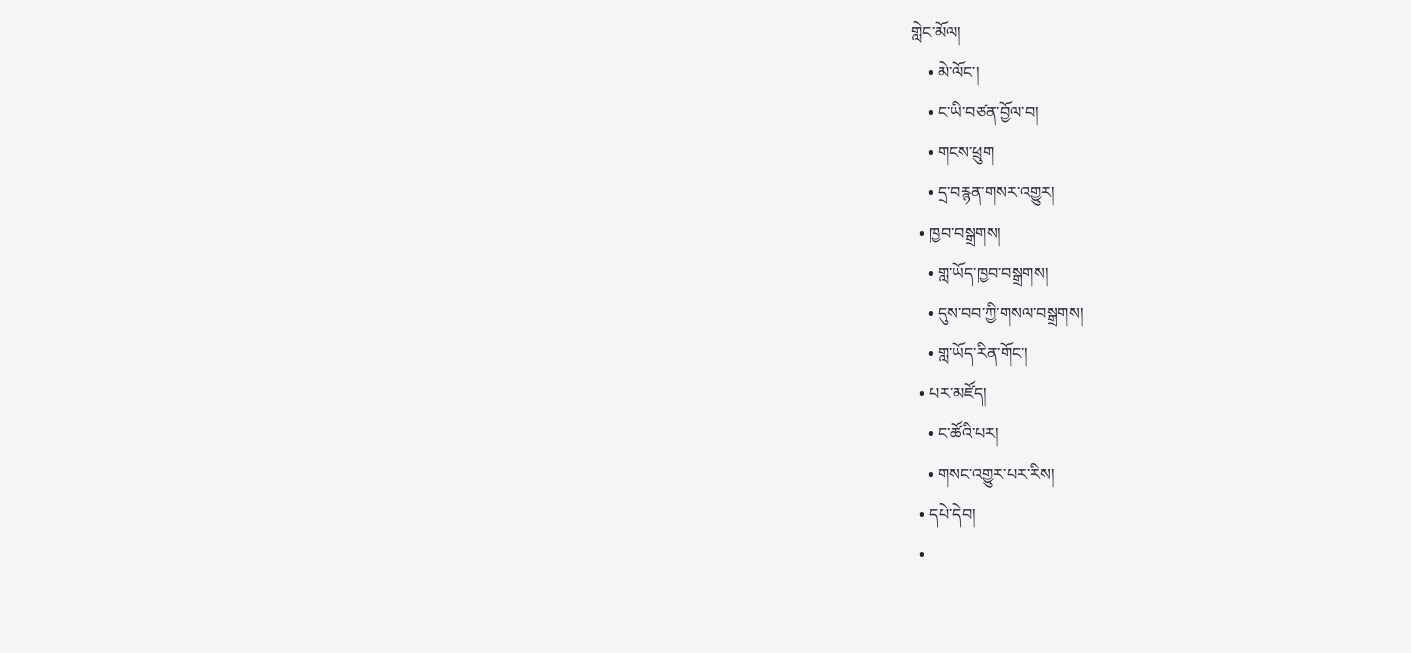གླེང་མོལ།
    • མེ་ལོང་།
    • ང་ཡི་བཙན་བྱོལ་བ།
    • གངས་ཕྲུག
    • དྲ་བརྙན་གསར་འགྱུར།
  • ཁྱབ་བསྒྲགས།
    • གླ་ཡོད་ཁྱབ་བསྒྲགས།
    • དུས་བབ་ཀྱི་གསལ་བསྒྲགས།
    • གླ་ཡོད་རིན་གོང་།
  • པར་མཛོད།
    • ང་ཚོའི་པར།
    • གསང་འགྱུར་པར་རིས།
  • དཔེ་དེབ།
  •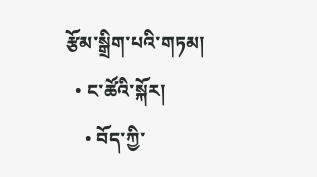རྩོམ་སྒྲིག་པའི་གཏམ།
  • ང་ཚོའི་སྐོར།
    • བོད་ཀྱི་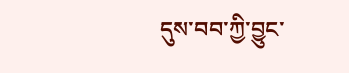དུས་བབ་ཀྱི་བྱུང་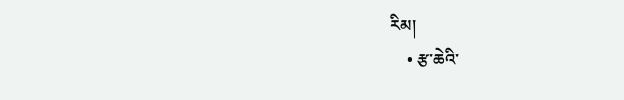རིམ།
    • རྩ་ཆེའི་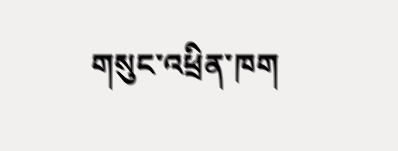གསུང་འཕྲིན་ཁག